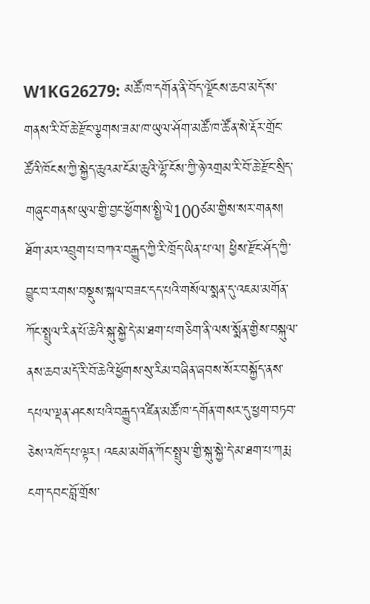W1KG26279: མཚོ་ཁ་དགོན་ནི་བོད་ལྗོངས་ཆབ་མདོ་ས་གནས་རི་བོ་ཆེ་རྫོང་ལྕགས་ཟམ་ཁ་ཡུལ་ཤོག་མཚོ་ཁ་ཚོན་སེ་རྡོར་གྲོང་ཚོའི་ཁོངས་ཀྱི་སྐྱེད་ཆུའམ་ངོམ་ཆུའི་ལྷོ་ངོས་ཀྱི་ཉེ་འགྲམ་རི་བོ་ཆེ་རྫོང་སྲིད་གཞུང་གནས་ཡུལ་གྱི་བྱང་ཕྱོགས་སྤྱི་ལེ100ཙམ་གྱིས་སར་གནས། ཐོག་མར་འབྲུག་པ་བཀའ་བརྒྱུད་ཀྱི་རི་ཁྲོད་ཡིན་པ་ལ། ཕྱིས་རྫོང་ཤོད་ཀྱི་བྱུང་བ་རགས་བསྡུས་སྐལ་བཟང་དད་པའི་གསོལ་སྨན་དུ་འཇམ་མགོན་ཀོང་སྤྲུལ་རིན་པོ་ཆེའི་སྐུ་སྐྱེ་དེ་མ་ཐག་པ་གཅིག་ནི་ལས་སྨོན་གྱིས་བསྐུལ་ནས་ཆབ་མདོ་རི་བོ་ཆེའི་ཕྱོགས་སུ་རིམ་བཞིན་ཞབས་སོར་བསྐྱོད་ནས་དཔལ་ལྡན་ཤངས་པའི་བརྒྱུད་འཛིན་མཚོ་ཁ་དགོན་གསར་དུ་ཕྱག་བཏབ་ཅེས་འཁོད་པ་ལྟར། འཇམ་མགོན་ཀོང་སྤྲུལ་གྱི་སྐུ་སྐྱེ་དེ་མ་ཐག་པ་ཀརྨ་ངག་དབང་བློ་གྲོས་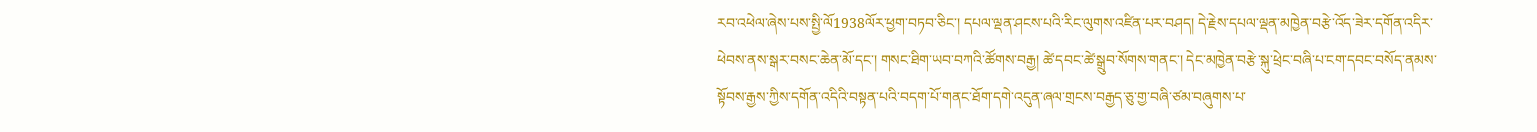རབ་འཕེལ་ཞེས་པས་སྤྱི་ལོ1938ལོར་ཕྱག་བཏབ་ཅིང་། དཔལ་ལྡན་ཤངས་པའི་རིང་ལུགས་འཛིན་པར་བཤད། དེ་རྗེས་དཔལ་ལྡན་མཁྱེན་བརྩེ་འོད་ཟེར་དགོན་འདིར་ཕེབས་ནས་སྒར་བསང་ཆེན་མོ་དང་། གསང་ཐིག་ཡབ་བཀའི་ཚོགས་བརྒྱ། ཚེ་དབང་ཚེ་སྒྲུབ་སོགས་གནང་། དེང་མཁྱེན་བརྩེ་སྐུ་ཕྲེང་བཞི་པ་ངག་དབང་བསོད་ནམས་སྟོབས་རྒྱས་ཀྱིས་དགོན་འདིའི་བསྟན་པའི་བདག་པོ་གནང་ཐོག་དགེ་འདུན་ཞལ་གྲངས་བརྒྱད་ཅུ་གྱ་བཞི་ཙམ་བཞུགས་པ་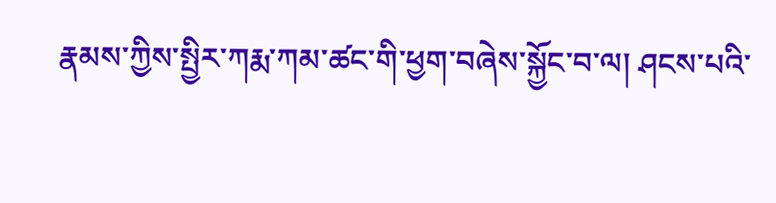རྣམས་ཀྱིས་སྤྱིར་ཀརྨ་ཀམ་ཚང་གི་ཕྱག་བཞེས་སྐྱོང་བ་ལ། ཤངས་པའི་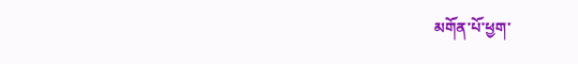མགོན་པོ་ཕྱག་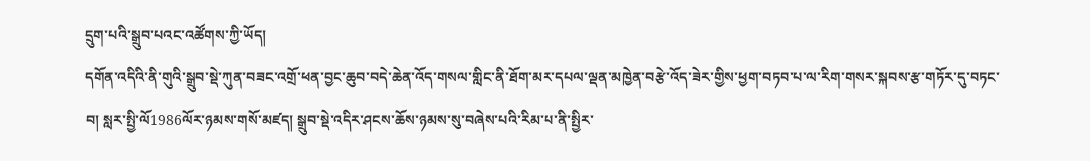དྲུག་པའི་སྒྲུབ་པའང་འཚོགས་ཀྱི་ཡོད།
དགོན་འདིའི་ནི་གུའི་སྒྲུབ་སྡེ་ཀུན་བཟང་འགྲོ་ཕན་བྱང་ཆུབ་བདེ་ཆེན་འོད་གསལ་གླིང་ནི་ཐོག་མར་དཔལ་ལྡན་མཁྱེན་བརྩེ་འོད་ཟེར་གྱིས་ཕྱག་བཏབ་པ་ལ་རིག་གསར་སྐབས་རྩ་གཏོར་དུ་བཏང་བ། སླར་སྤྱི་ལོ1986ལོར་ཉམས་གསོ་མཛད། སྒྲུབ་སྡེ་འདིར་ཤངས་ཆོས་ཉམས་སུ་བཞེས་པའི་རིམ་པ་ནི་སྤྱིར་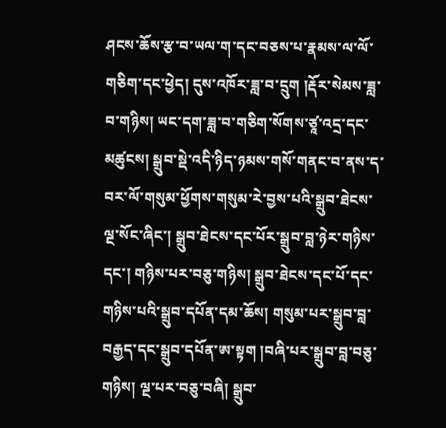ཤངས་ཆོས་རྩ་བ་ཡལ་ག་དང་བཅས་པ་རྣམས་ལ་ལོ་གཅིག་དང་ཕྱེད། དུས་འཁོར་ཟླ་བ་དྲུག །རྡོར་སེམས་ཟླ་བ་གཉིས། ཡང་དག་ཟླ་བ་གཅིག་སོགས་ཙཱ་འདྲ་དང་མཚུངས། སྒྲུབ་སྡེ་འདི་ཉིད་ཉམས་གསོ་གནང་བ་ནས་ད་བར་ལོ་གསུམ་ཕྱོགས་གསུམ་རེ་བྱས་པའི་སྒྲུབ་ཐེངས་ལྔ་སོང་ཞིང་། སྒྲུབ་ཐེངས་དང་པོར་སྒྲུབ་བླ་ཉེར་གཉིས་དང་། གཉིས་པར་བཅུ་གཉིས། སྒྲུབ་ཐེངས་དང་པོ་དང་གཉིས་པའི་སྒྲུབ་དཔོན་དམ་ཆོས། གསུམ་པར་སྒྲུབ་བླ་བརྒྱད་དང་སྒྲུབ་དཔོན་ཨ་སྟག །བཞི་པར་སྒྲུབ་བླ་བཅུ་གཉིས། ལྔ་པར་བཅུ་བཞི། སྒྲུབ་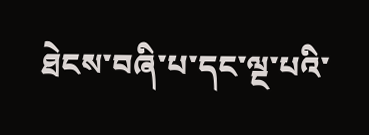ཐེངས་བཞི་པ་དང་ལྔ་པའི་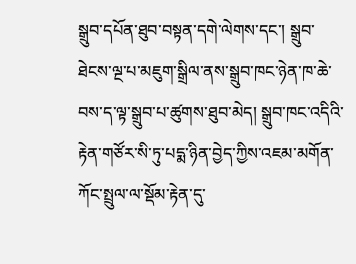སྒྲུབ་དཔོན་ཐུབ་བསྟན་དགེ་ལེགས་དང་། སྒྲུབ་ཐེངས་ལྔ་པ་མཇུག་སྒྲིལ་ནས་སྒྲུབ་ཁང་ཉེན་ཁ་ཆེ་བས་ད་ལྟ་སྒྲུབ་པ་ཚུགས་ཐུབ་མེད། སྒྲུབ་ཁང་འདིའི་རྟེན་གཙོར་སི་ཏུ་པདྨ་ཉིན་བྱེད་ཀྱིས་འཇམ་མགོན་ཀོང་སྤྲུལ་ལ་སྡོམ་རྟེན་དུ་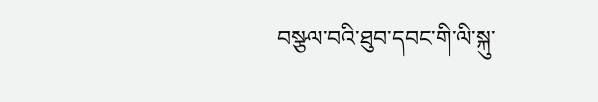བསྩལ་བའི་ཐུབ་དབང་གི་ལི་སྐུ་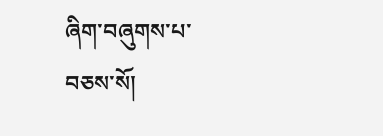ཞིག་བཞུགས་པ་བཅས་སོ།